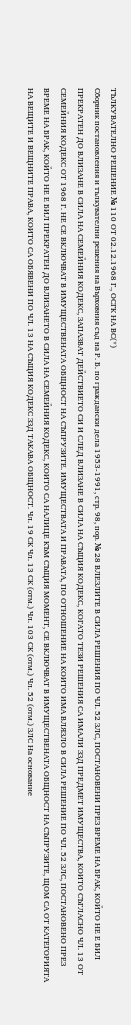ТЪЛКУВАТЕЛНО РЕШЕНИЕ № 110 ОТ 02.12.1968 Г., ОСГК НА ВС(*)
Сборник постановления и тълкувателни решения на Върховния съд на Р. Б. по граждански дела 1953-1991, стр. 98, пор. № 28 ВЛЕЗЛИТЕ В СИЛА РЕШЕНИЯ ПО ЧЛ. 52 ЗЛС, ПОСТАНОВЕНИ ПРЕЗ ВРЕМЕ НА БРАК, КОЙТО НЕ Е БИЛ ПРЕКРАТЕН ДО ВЛИЗАНЕ В СИЛА НА СЕМЕЙНИЯ КОДЕКС, ЗАПАЗВАТ ДЕЙСТВИЕТО СИ И СЛЕД ВЛИЗАНЕ В СИЛА НА СЪЩИЯ КОДЕКС, КОГАТО ТЕЗИ РЕШЕНИЯ СА ИМАЛИ ЗЗД ПРЕДМЕТ ИМУЩЕСТВА, КОИТО СЪГЛАСНО ЧЛ. 13 ОТ СЕМЕЙНИЯ КОДЕКС ОТ 1968 Г. НЕ СЕ ВКЛЮЧВАТ В ИМУЩЕСТВЕНАТА ОБЩНОСТ НА СЪПРУЗИТЕ. ИМУЩЕСТВАТА И ПРАВАТА, ПО ОТНОШЕНИЕ НА КОИТО ИМА ВЛЯЗЛО В СИЛА РЕШЕНИЕ ПО ЧЛ. 52 ЗЛС, ПОСТАНОВЕНО ПРЕЗ ВРЕМЕ НА БРАК, КОЙТО НЕ Е БИЛ ПРЕКРАТЕН ДО ВЛИЗАНЕТО В СИЛА НА СЕМЕЙНИЯ КОДЕКС, КОИТО СА НАЛИЦЕ КЪМ СЪЩИЯ МОМЕНТ, СЕ ВКЛЮЧВАТ В ИМУЩЕСТВЕНАТА ОБЩНОСТ НА СЪПРУЗИТЕ, ЩОМ СА ОТ КАТЕГОРИЯТА НА ВЕЩИТЕ И ВЕЩНИТЕ ПРАВА, КОИТО СА ОБЯВЕНИ ПО ЧЛ. 13 НА СЪЩИЯ КОДЕКС ЗЗД ТАКАВА ОБЩНОСТ. Чл. 19 СК Чл. 13 СК (отм.) Чл. 103 СК (отм.) Чл. 52 (отм.) ЗЛС На основание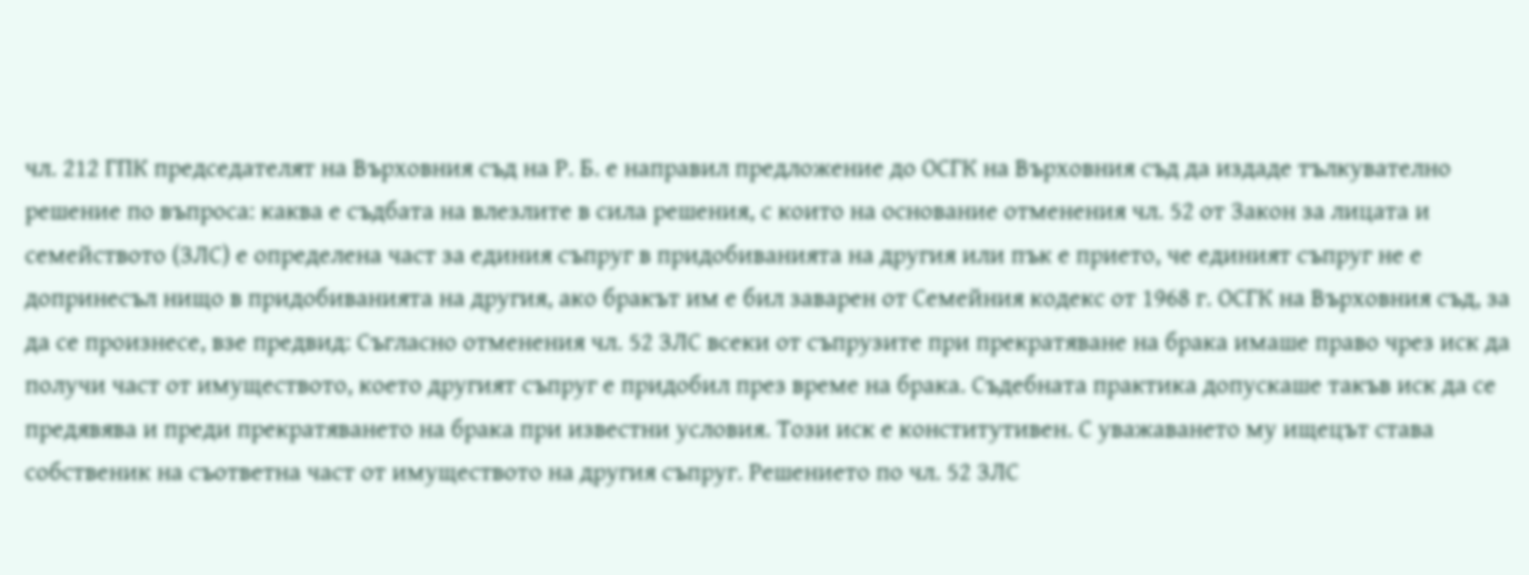чл. 212 ГПК председателят на Върховния съд на Р. Б. е направил предложение до ОСГК на Върховния съд да издаде тълкувателно решение по въпроса: каква е съдбата на влезлите в сила решения, с които на основание отменения чл. 52 от Закон за лицата и семейството (ЗЛС) е определена част за единия съпруг в придобиванията на другия или пък е прието, че единият съпруг не е допринесъл нищо в придобиванията на другия, ако бракът им е бил заварен от Семейния кодекс от 1968 г. ОСГК на Върховния съд, за да се произнесе, взе предвид: Съгласно отменения чл. 52 ЗЛС всеки от съпрузите при прекратяване на брака имаше право чрез иск да получи част от имуществото, което другият съпруг е придобил през време на брака. Съдебната практика допускаше такъв иск да се предявява и преди прекратяването на брака при известни условия. Този иск е конститутивен. С уважаването му ищецът става собственик на съответна част от имуществото на другия съпруг. Решението по чл. 52 ЗЛС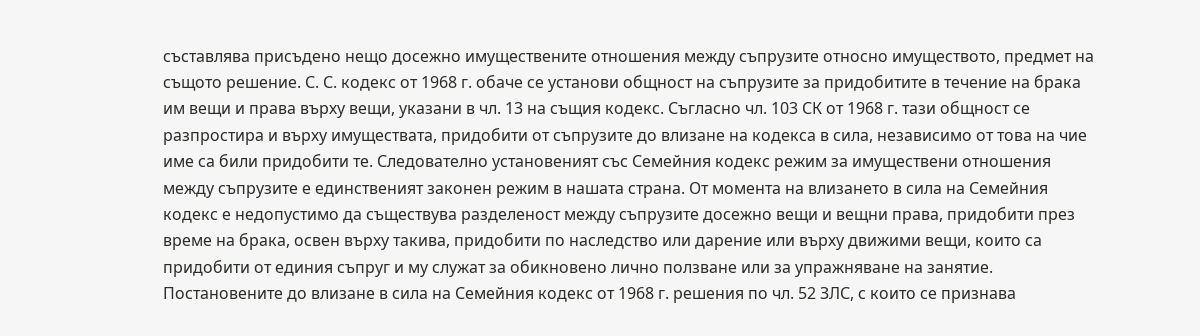съставлява присъдено нещо досежно имуществените отношения между съпрузите относно имуществото, предмет на същото решение. С. С. кодекс от 1968 г. обаче се установи общност на съпрузите за придобитите в течение на брака им вещи и права върху вещи, указани в чл. 13 на същия кодекс. Съгласно чл. 103 СК от 1968 г. тази общност се разпростира и върху имуществата, придобити от съпрузите до влизане на кодекса в сила, независимо от това на чие име са били придобити те. Следователно установеният със Семейния кодекс режим за имуществени отношения между съпрузите е единственият законен режим в нашата страна. От момента на влизането в сила на Семейния кодекс е недопустимо да съществува разделеност между съпрузите досежно вещи и вещни права, придобити през време на брака, освен върху такива, придобити по наследство или дарение или върху движими вещи, които са придобити от единия съпруг и му служат за обикновено лично ползване или за упражняване на занятие. Постановените до влизане в сила на Семейния кодекс от 1968 г. решения по чл. 52 ЗЛС, с които се признава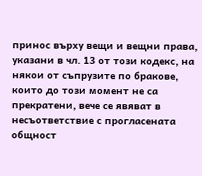принос върху вещи и вещни права, указани в чл. 13 от този кодекс, на някои от съпрузите по бракове, които до този момент не са прекратени, вече се явяват в несъответствие с прогласената общност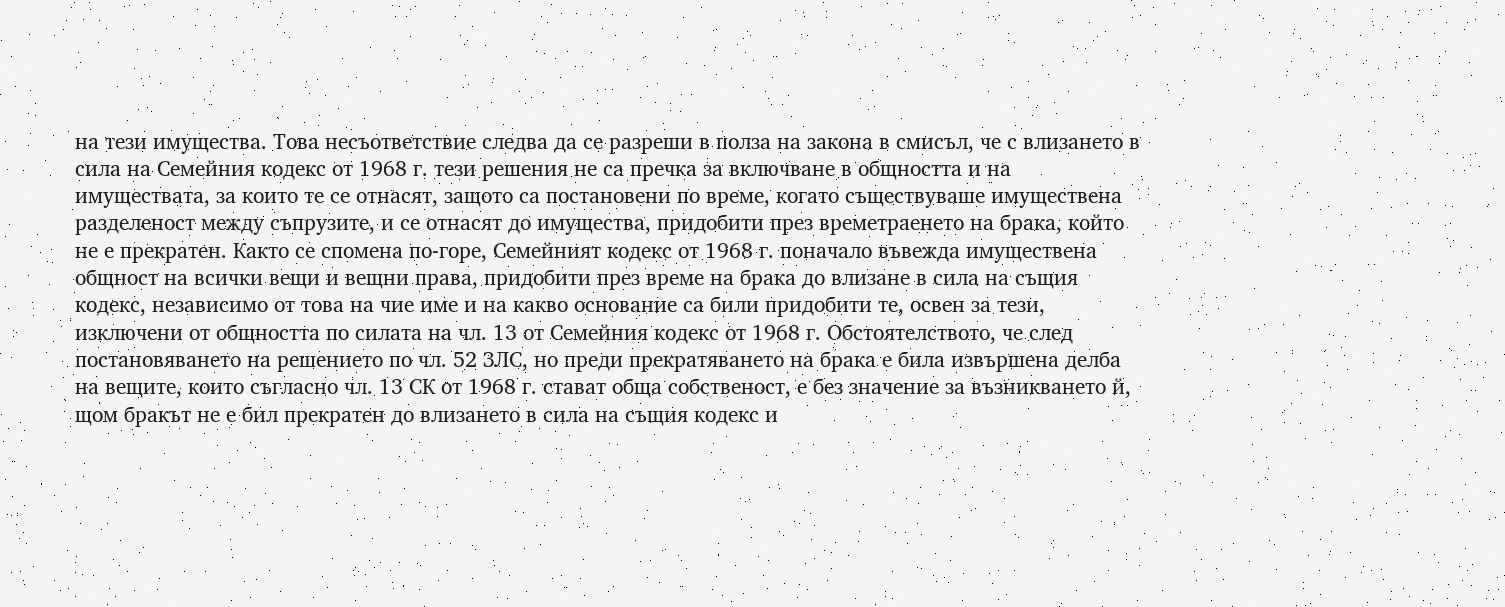на тези имущества. Това несъответствие следва да се разреши в полза на закона в смисъл, че с влизането в сила на Семейния кодекс от 1968 г. тези решения не са пречка за включване в общността и на имуществата, за които те се отнасят, защото са постановени по време, когато съществуваше имуществена разделеност между съпрузите, и се отнасят до имущества, придобити през времетраенето на брака, който не е прекратен. Както се спомена по-горе, Семейният кодекс от 1968 г. поначало въвежда имуществена общност на всички вещи и вещни права, придобити през време на брака до влизане в сила на същия кодекс, независимо от това на чие име и на какво основание са били придобити те, освен за тези, изключени от общността по силата на чл. 13 от Семейния кодекс от 1968 г. Обстоятелството, че след постановяването на решението по чл. 52 ЗЛС, но преди прекратяването на брака е била извършена делба на вещите, които съгласно чл. 13 СК от 1968 г. стават обща собственост, е без значение за възникването й, щом бракът не е бил прекратен до влизането в сила на същия кодекс и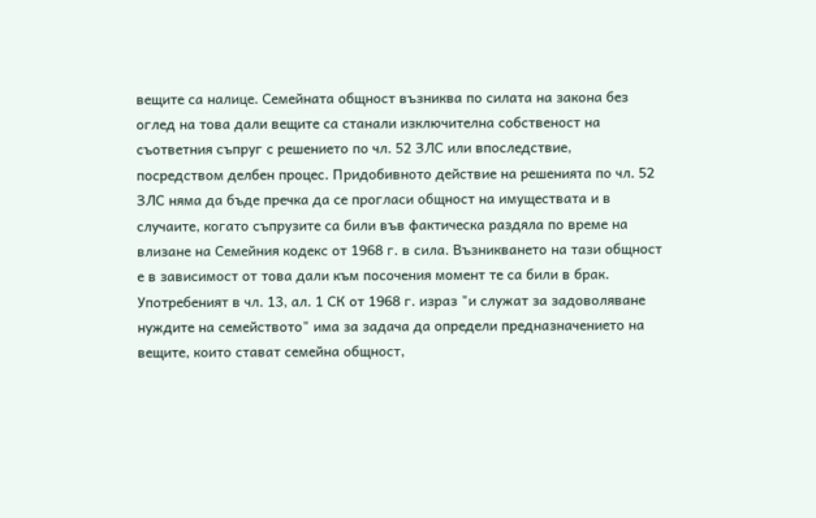вещите са налице. Семейната общност възниква по силата на закона без оглед на това дали вещите са станали изключителна собственост на съответния съпруг с решението по чл. 52 ЗЛС или впоследствие, посредством делбен процес. Придобивното действие на решенията по чл. 52 ЗЛС няма да бъде пречка да се прогласи общност на имуществата и в случаите, когато съпрузите са били във фактическа раздяла по време на влизане на Семейния кодекс от 1968 г. в сила. Възникването на тази общност е в зависимост от това дали към посочения момент те са били в брак. Употребеният в чл. 13, ал. 1 СК от 1968 г. израз "и служат за задоволяване нуждите на семейството" има за задача да определи предназначението на вещите, които стават семейна общност,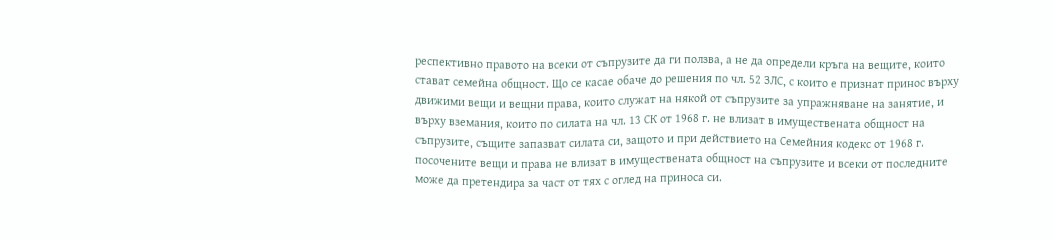респективно правото на всеки от съпрузите да ги ползва, а не да определи кръга на вещите, които стават семейна общност. Що се касае обаче до решения по чл. 52 ЗЛС, с които е признат принос върху движими вещи и вещни права, които служат на някой от съпрузите за упражняване на занятие, и върху вземания, които по силата на чл. 13 СК от 1968 г. не влизат в имуществената общност на съпрузите, същите запазват силата си, защото и при действието на Семейния кодекс от 1968 г. посочените вещи и права не влизат в имуществената общност на съпрузите и всеки от последните може да претендира за част от тях с оглед на приноса си.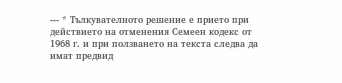--- * Тълкувателното решение е прието при действието на отменения Семеен кодекс от 1968 г. и при ползването на текста следва да имат предвид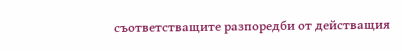съответстващите разпоредби от действащия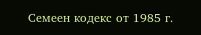Семеен кодекс от 1985 г.